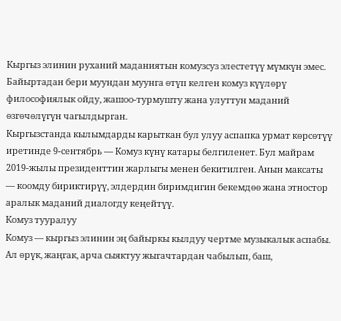Кыргыз элинин руханий маданиятын комузсуз элестетүү мүмкүн эмес. Байыртадан бери муундан муунга өтүп келген комуз күүлөрү философиялык ойду, жашоо-турмушту жана улуттун маданий өзгөчөлүгүн чагылдырган.
Кыргызстанда кылымдарды карыткан бул улуу аспапка урмат көрсөтүү иретинде 9-сентябрь — Комуз күнү катары белгиленет. Бул майрам 2019-жылы президенттин жарлыгы менен бекитилген. Анын максаты — коомду бириктирүү, элдердин биримдигин бекемдөө жана этностор аралык маданий диалогду кеңейтүү.
Комуз тууралуу
Комуз — кыргыз элинин эң байыркы кылдуу чертме музыкалык аспабы. Ал өрүк, жаңгак, арча сыяктуу жыгачтардан чабылып, баш,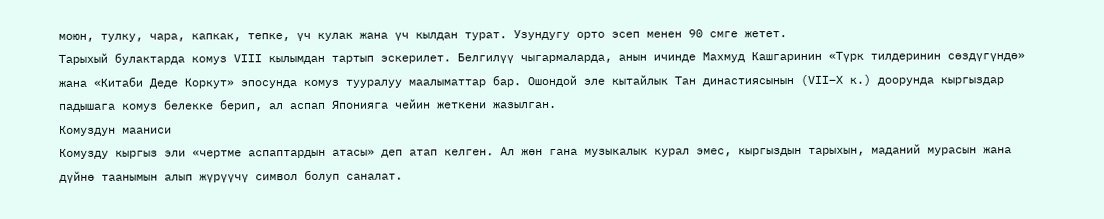моюн, тулку, чара, капкак, тепке, үч кулак жана үч кылдан турат. Узундугу орто эсеп менен 90 смге жетет.
Тарыхый булактарда комуз VIII кылымдан тартып эскерилет. Белгилүү чыгармаларда, анын ичинде Махмуд Кашгаринин «Түрк тилдеринин сөздүгүндө» жана «Китаби Деде Коркут» эпосунда комуз тууралуу маалыматтар бар. Ошондой эле кытайлык Тан династиясынын (VII–X к.) доорунда кыргыздар падышага комуз белекке берип, ал аспап Японияга чейин жеткени жазылган.
Комуздун мааниси
Комузду кыргыз эли «чертме аспаптардын атасы» деп атап келген. Ал жөн гана музыкалык курал эмес, кыргыздын тарыхын, маданий мурасын жана дүйнө таанымын алып жүрүүчү символ болуп саналат.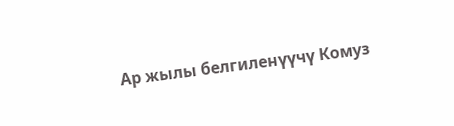Ар жылы белгиленүүчү Комуз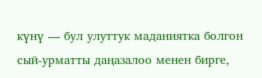күнү — бул улуттук маданиятка болгон сый-урматты даңазалоо менен бирге,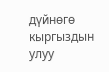дүйнөгө кыргыздын улуу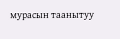мурасын таанытуу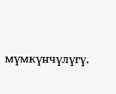мүмкүнчүлүгү.